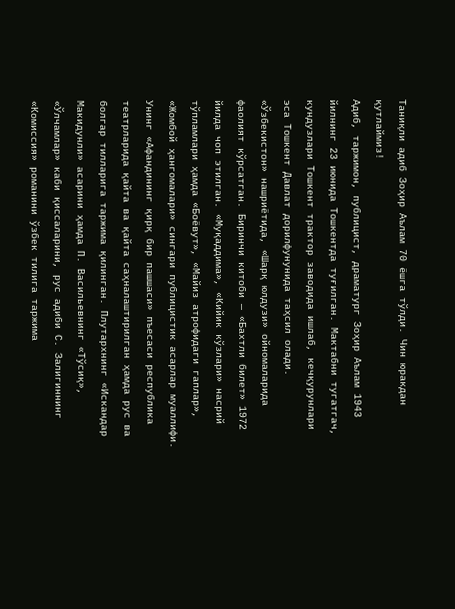Таниқли адиб Зоҳир Аълам 70 ёшга тўлди. Чин юракдан қутлаймиз!
Адиб, таржимон, публицист, драматург Зоҳир Аълам 1943 йилнинг 23 июнида Тошкентда туғилган. Мактабни тугатгач, кундузлари Тошкент трактор заводида ишлаб, кечқурунлари эса Тошкент Давлат дорилфунунида таҳсил олади. «Ўзбекистон» нашриётида, «Шарқ юлдузи» ойномаларида фаолият кўрсатган. Биринчи китоби — «Бахтли билет» 1972 йилда чоп этилган. «Муқаддима», «Кийик кўзлари» насрий тўпламлари ҳамда «Боёвут», «Майиз атрофидаги гаплар», «Жомбой ҳангомалари» сингари публицистик асарлар муаллифи. Унинг «Афандининг қирқ бир пашшаси» пъесаси республика театрларида қайта ва қайта саҳналаштирилган ҳамда рус ва болгар тилларига таржима қилинган. Плутархнинг «Искандар Макидунли» асарини ҳамда П. Васильевнинг «Тўсиқ», «Ўлчамлар» каби қиссаларини, рус адиби С. Залигиннинг «Комиссия» романини ўзбек тилига таржима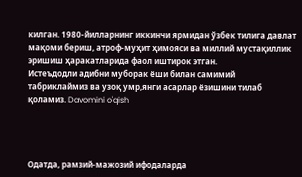килган. 1980-йилларнинг иккинчи ярмидан ўзбек тилига давлат мақоми бериш, атроф-муҳит ҳимояси ва миллий мустақиллик эришиш ҳаракатларида фаол иштирок этган.
Истеъдодли адибни муборак ёши билан самимий табриклаймиз ва узоқ умр,янги асарлар ёзишини тилаб қоламиз. Davomini o'qish




Одатда, рамзий-мажозий ифодаларда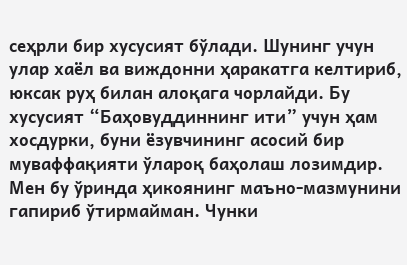сеҳрли бир хусусият бўлади. Шунинг учун улар хаёл ва виждонни ҳаракатга келтириб, юксак руҳ билан алоқага чорлайди. Бу хусусият “Баҳовуддиннинг ити” учун ҳам хосдурки, буни ёзувчининг асосий бир муваффақияти ўлароқ баҳолаш лозимдир. Мен бу ўринда ҳикоянинг маъно-мазмунини гапириб ўтирмайман. Чунки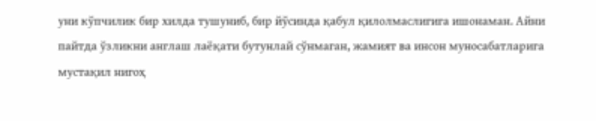уни кўпчилик бир хилда тушуниб, бир йўсинда қабул қилолмаслигига ишонаман. Айни пайтда ўзликни англаш лаёқати бутунлай сўнмаган, жамият ва инсон муносабатларига мустақил нигоҳ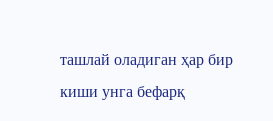ташлай оладиган ҳар бир киши унга бефарқ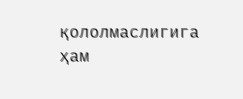қололмаслигига ҳам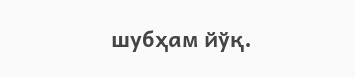шубҳам йўқ.